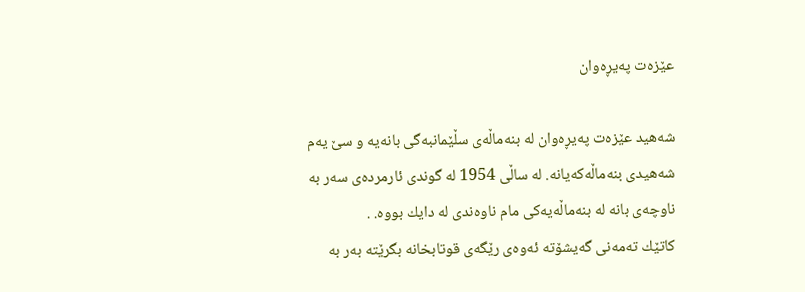عێزه‌ت په‌یڕه‌وان

شه‌هید عێزه‌ت په‌یڕه‌وان له‌ بنه‌ماڵه‌ی‌ سڵێمانبه‌گی‌ بانه‌یه‌ و سێ‌ یه‌م شه‌هیدی‌ بنه‌ماڵه‌كه‌یانه‌. له‌ ساڵی‌ 1954 له‌ گوندی‌ ئارمرده‌ی‌ سه‌ر به‌ ناوچه‌ی‌ بانه‌ له‌ بنه‌ماڵه‌یه‌كی‌ مام ناوه‌ندی‌ له‌ دایك بووه. .
كاتێك ته‌مه‌نی‌ گه‌یشۆته‌ ئه‌وه‌ی‌ رێگه‌ی‌ قوتابخانه‌ بگرێته‌ به‌ر به‌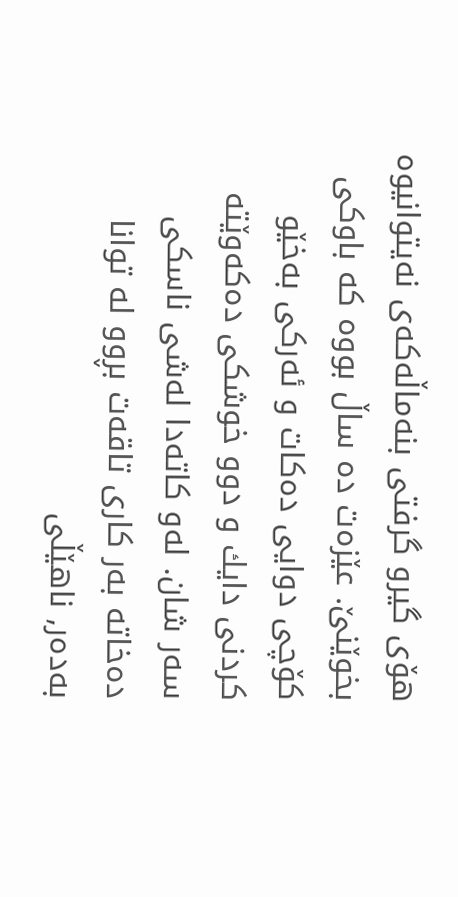هۆی‌ گیرو گرفتی‌ بنه‌ماڵه‌كه‌ی‌ نه‌یتوانیوه‌ بخوێنێ‌. عێزه‌ت ده‌ ساڵ بووه‌ كه‌ باوكی‌ كۆچی‌ دوایی‌ ده‌كات و ئه‌ركی‌ به‌خێو كردنی‌ دایك و دوو خوشكی‌ ده‌كه‌وێته‌ سه‌ر شان. له‌و كاته‌دا له‌شی‌ ناسكی‌ ده‌خاته‌ به‌ر كاری‌ تاقه‌ت بڕوو له‌ توانا به‌ده‌ر, ناهێڵی‌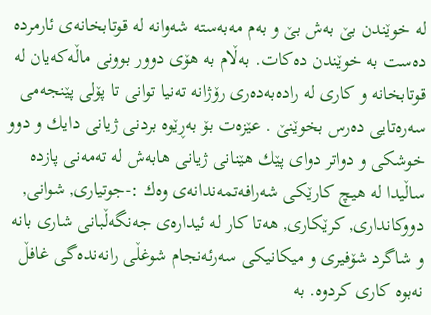له‌ خوێندن بێ‌ به‌ش بێ‌ و به‌م مه‌به‌سته‌ شه‌وانه‌ له‌ قوتابخانه‌ی‌ ئارمرده‌ ده‌ست به‌ خوێندن ده‌كات. به‌ڵام به‌ هۆی‌ دوور بوونی‌ ماڵه‌كه‌یان له‌ قوتابخانه‌ و كاری‌ له‌ راده‌به‌ده‌ری‌ رۆژانه‌ ته‌نیا توانی‌ تا پۆلی‌ پێنجه‌می‌ سه‌ره‌تایی‌ ده‌رس بخوێنێ‌ . عێزه‌ت بۆ به‌ڕێوه‌ بردنی‌ ژیانی‌ دایك و دوو خوشكی‌ و دواتر دوای‌ پێك هێنانی‌ ژیانی‌ هابه‌ش له‌ ته‌مه‌نی‌ پازده‌ ساڵیدا له‌ هیچ كارێكی‌ شه‌رافه‌تمه‌ندانه‌ی‌ وه‌ك :-جوتیاری‌, شوانی‌, دووكانداری‌, كرێكاری‌, هه‌تا كار له‌ ئیداره‌ی‌ جه‌نگه‌ڵبانی‌ شاری‌ بانه‌ و شاگرد شۆفیری‌ و میكانیكی‌ سه‌رئه‌نجام شوغڵی‌ رانه‌نده‌گی‌ غافڵ نه‌بوه‌ كاری‌ كردوه‌. به‌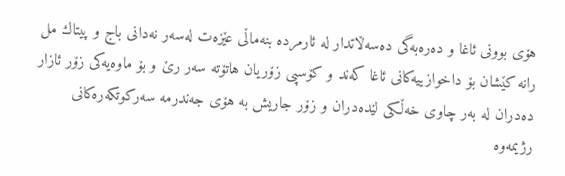هۆی‌ بوونی‌ ئاغا و ده‌ره‌به‌گی‌ ده‌سه‌ڵاتدار له‌ ئارمرده‌ بنه‌ماڵی‌ عێزه‌ت له‌سه‌ر نه‌دانی‌ باج و پیتاك مل رانه‌ كێشان بۆ داخوازییه‌كانی‌ ئاغا كه‌ند و كۆسپی‌ زۆریان هاتۆته‌ سه‌ر رێ‌ و بۆ ماوه‌یه‌كی‌ زۆر ئازار ده‌دران له‌ به‌ر چاوی‌ خه‌ڵكی‌ لێده‌دران و زۆر جاریش به‌ هۆی‌ جه‌ندرمه‌ سه‌ركوتكه‌ره‌كانی‌ رژیمه‌وه‌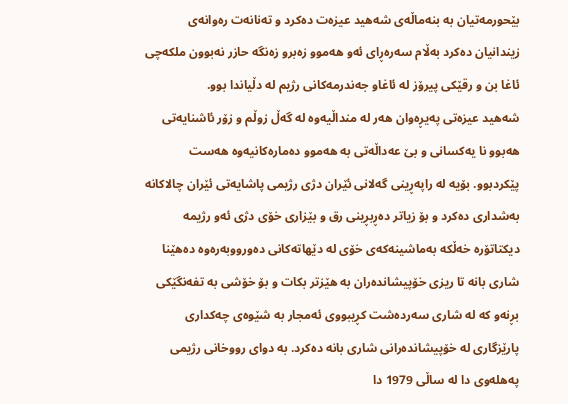بێحورمه‌تیان به‌ بنه‌ماڵه‌ی‌ شه‌هید عیزه‌ت ده‌كرد و ته‌نانه‌ت ره‌وانه‌ی‌ زیندانیان ده‌كرد به‌ڵام سه‌ره‌ڕای‌ ئه‌و هه‌موو زه‌برو زه‌نگه‌ حازر نه‌بوون ملكه‌چی‌ ئاغا بن و رقێكی‌ پیرۆز له‌ ئاغاو جه‌ندرمه‌كانی‌ رژیم له‌ دڵیاندا بوو.
شه‌هید عیزه‌تی‌ په‌یڕه‌وان هه‌ر له‌ منداڵیه‌وه‌ له‌ گه‌ڵ زوڵم و زۆر ئاشنایه‌تی‌ هه‌بوو نا یه‌كسانی‌ و بێ‌ عه‌داڵه‌تی‌ به‌ هه‌موو ده‌ماره‌كانیه‌وه‌ هه‌ست پێكردبوو. بۆیه‌ له‌ راپه‌ڕینی‌ گه‌لانی‌ ئێران دژی‌ رژیمی‌ پاشایه‌تی‌ ئێران چالاكانه‌ به‌شداری‌ ده‌كرد و بۆ زیاتر ده‌ڕبڕینی‌ رق و بێزاری‌ خۆی‌ دژی‌ ئه‌و رژیمه‌ دیكتاتۆره‌ خه‌ڵكه‌ به‌ماشینه‌كه‌ی‌ خۆی‌ له‌ دێهاته‌كانی‌ ده‌ورووبه‌ره‌وه‌ ده‌هێنا شاری‌ بانه‌ تا ریزی‌ خۆپیشانده‌ران به‌ هێزتر بكات و بۆ خۆشی‌ به‌ تفه‌نگێكی‌ بڕنه‌و كه‌ له‌ شاری‌ سه‌رده‌شت كڕیبووی‌ ئه‌مجار به‌ شێوه‌ی‌ چه‌كداری‌ پارێزگاری‌ له‌ خۆپیشانده‌رانی‌ شاری‌ بانه‌ ده‌كرد. به‌ دوای‌ رووخانی‌ رژیمی‌ په‌هله‌وی‌ دا له‌ ساڵی‌ 1979 دا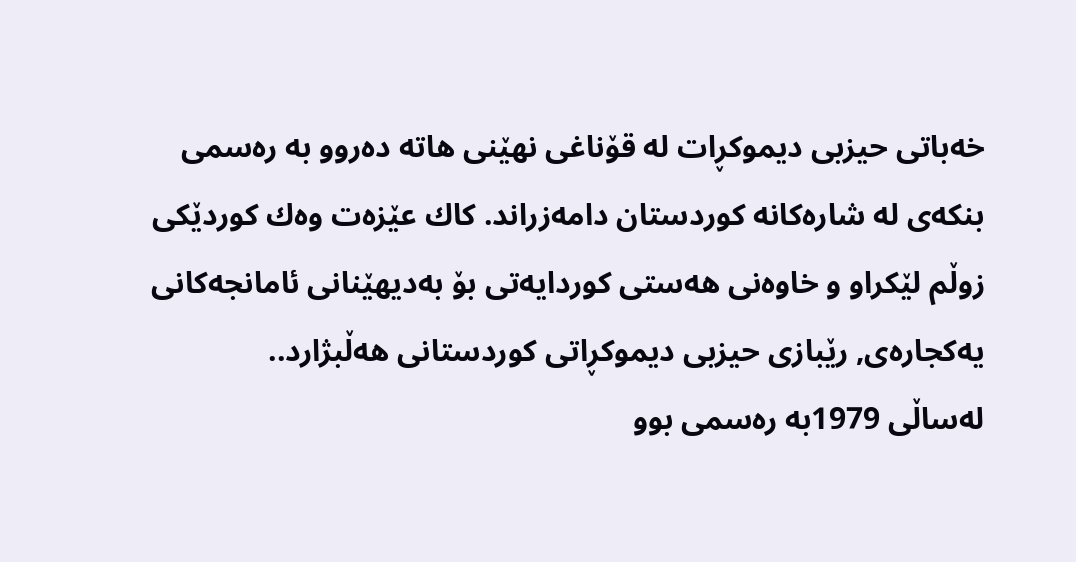خه‌باتی‌ حیزبی‌ دیموكڕات له‌ قۆناغی‌ نهێنی‌ هاته‌ ده‌روو به‌ ره‌سمی‌ بنكه‌ی‌ له‌ شاره‌كانه‌ كوردستان دامه‌زراند. كاك عێزه‌ت وه‌ك كوردێكی‌ زوڵم لێكراو و خاوه‌نی‌ هه‌ستی‌ كوردایه‌تی‌ بۆ به‌دیهێنانی‌ ئامانجه‌كانی‌ یه‌كجاره‌ی‌, رێبازی‌ حیزبی‌ دیموكڕاتی کوردستانی‌ هه‌ڵبژارد..
له‌ساڵی‌ 1979به‌ ره‌سمی‌ بوو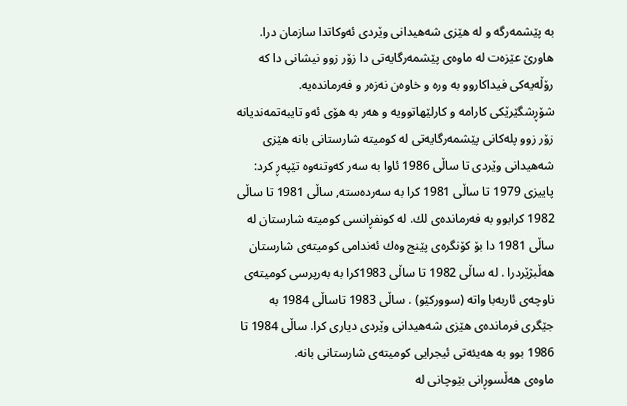به‌ پێشمه‌رگه‌ و له‌ هێزی‌ شه‌هیدانی‌ وێردی‌ ئه‌وكاتدا سازمان درا. هاورێ‌ عێزه‌ت له‌ ماوه‌ی‌ پێشمه‌رگایه‌تی‌ دا زۆر زوو نیشانی‌ دا كه‌ رۆڵه‌یه‌كی‌ فیداكاروو به‌ وره‌ و خاوه‌ن نه‌زه‌ر و فه‌رمانده‌یه‌. شۆڕشگێرێكی‌ كارامه‌ و كارلێهاتوویه‌ و هه‌ر به‌ هۆی‌ ئه‌و تایبه‌تمه‌ندیانه‌ زۆر زوو پله‌كانی‌ پێشمه‌رگایه‌تی‌ له‌ كومیته‌ شارستانی‌ بانه‌ هێزی‌ شه‌هیدانی‌ وێردی‌ تا ساڵی‌ 1986 ئاوا به‌ سه‌ر كه‌وتنه‌وه‌ تێپه‌ڕ كرد: پاییزی‌ 1979 تا ساڵی‌ 1981 كرا به‌ سه‌رده‌سته‌, ساڵی‌ 1981 تا ساڵی 1982 كرابوو به‌ فه‌رمانده‌ی‌ لك. له‌ كونفڕانسی‌ كومیته‌ شارستان له‌ ساڵی‌ 1981 دا بۆ كۆنگره‌ی‌ پێنج وه‌ك ئه‌ندامی‌ كومیته‌ی‌ شارستان هه‌ڵبژێردرا . له‌ ساڵی‌ 1982 تا ساڵی 1983كرا به‌ به‌رپرسی‌ كومیته‌ی‌ ناوچه‌ی‌ ئاربه‌با واته‌ (سووركێو) . ساڵی‌ 1983 تاساڵی 1984 به‌ جێگری‌ فرمانده‌ی‌ هێزی‌ شه‌هیدانی‌ وێردی‌ دیاری‌ كرا. ساڵی‌ 1984 تا 1986 بوو به‌ هه‌یئه‌تی‌ ئیجرایی‌ كومیته‌ی‌ شارستانی‌ بانه‌.
ماوه‌ی‌ هه‌ڵسوڕانی‌ بێوچانی‌ له‌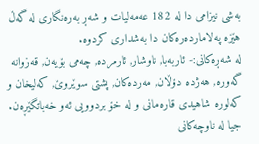به‌شی‌ نیزامی‌ دا له‌ 182 عه‌مه‌لیات و شه‌ڕ به‌ره‌نگاری‌ له‌ گه‌ڵ هێزه‌ په‌لامارده‌ره‌كان دا به‌شداری‌ كردوه‌.
له‌ شه‌ڕه‌كانی‌:- ئاربه‌با, ناوشار, ئارمرده‌, چه‌می‌ بۆیه‌ن, قه‌زوانه‌ گه‌وره‌, هه‌ژده‌ دۆڵان, مه‌رده‌كان, پشتی‌ سوێروێ‌, كه‌لیخان و كه‌لوره‌ شاهیدی‌ قاره‌مانی‌ و له‌ خۆ بردوویی‌ ئه‌و خه‌باتگێڕه‌ن. جیا له‌ ناوچه‌كانی‌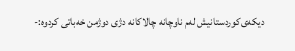دیكه‌ی‌كوردستانیش له‌م ناوچانه‌ چالاكانه‌ دژی‌ دوژمن خه‌باتی‌ كردوه‌:-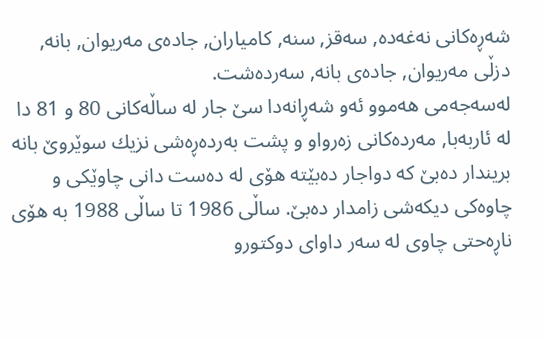شه‌ڕه‌كانی‌ نه‌غه‌ده‌, سه‌قز, سنه‌, كامیاران, جاده‌ی‌ مه‌ریوان, بانه‌, دزڵی‌ مه‌ریوان, جاده‌ی‌ بانه‌, سه‌رده‌شت.
له‌سه‌جه‌می‌ هه‌موو ئه‌و شه‌ڕانه‌دا سێ جار له‌ ساڵه‌كانی‌ 80 و 81 دا له‌ ئاربه‌با, مه‌رده‌كانی‌ زه‌رواو و پشت به‌رده‌ڕه‌شی‌ نزیك سوێروێ‌ بانه‌ بریندار ده‌بێ‌ كه‌ دواجار ده‌بێته‌ هۆی‌ له‌ ده‌ست دانی‌ چاوێكی‌ و چاوه‌كی‌ دیكه‌شی‌ زامدار ده‌بێ‌. ساڵی‌ 1986 تا ساڵی 1988 به‌ هۆی‌ ناڕه‌حتی‌ چاوی‌ له‌ سه‌ر داوای‌ دوكتورو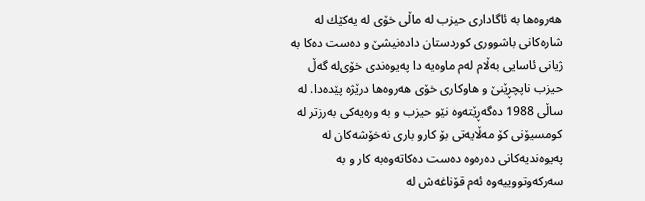هه‌روه‌ها به‌ ئاگاداری‌ حیزب له‌ ماڵی‌ خۆی‌ له‌ یه‌كێك له‌ شاره‌كانی‌ باشووری‌ كوردستان داده‌نیشێ‌ و ده‌ست ده‌كا به‌ ژیانی‌ ئاسایی‌ به‌ڵام له‌م ماوه‌یه‌ دا په‌یوه‌ندی‌ خۆی‌له‌ گه‌ڵ حیزب ناپچڕێنێ‌ و هاوكاری‌ خۆی‌ هه‌روه‌ها درێژه‌ پێده‌دا. له‌ ساڵی‌ 1988 ده‌گه‌ڕێته‌وه‌ نێو حیزب و به‌ وره‌یه‌كی‌ به‌رزتر له‌ كومسیۆنی‌ كۆ مه‌ڵایه‌تی‌ بۆ كارو باری‌ نه‌خۆشه‌كان له‌ په‌یوه‌ندیه‌كانی‌ ده‌ره‌وه‌ ده‌ست ده‌كاته‌وه‌به‌ كار و به‌ سه‌ركه‌وتووییه‌وه‌ ئه‌م قۆناغه‌ش له‌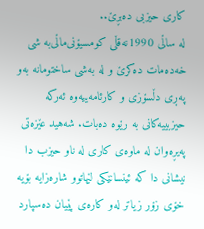كاری‌ حیزبی‌ ده‌بڕێ‌..
له‌ ساڵی‌ 1990نه‌قڵی‌ كومسیۆنی‌ماڵی‌به‌ شی‌ خه‌ده‌مات ده‌كرێ و له‌ به‌شی‌ ساختومانه‌ به‌و په‌ڕی‌ دڵسۆزی‌ و كارئامه‌ییه‌وه‌ ئه‌ركه‌ حیزبییه‌كانی‌ به‌ رێوه‌ ده‌بات. شه‌هید عێزه‌تی‌ په‌یڕه‌وان له‌ ماوه‌ی‌ كاری‌ له‌ ناو حیزب دا نیشانی‌ دا كه‌ ئینسانێكی‌ لێهاتوو شاره‌زایه‌ بۆیه‌ خۆی‌ زۆر زیاتر له‌و كاره‌ی‌ پێیان ده‌سپارد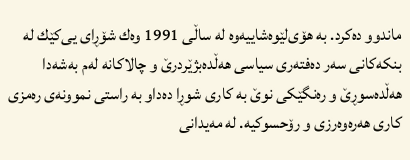ماندوو ده‌كرد. به‌ هۆی‌لێوه‌شاییه‌وه‌ له‌ ساڵی‌ 1991 وه‌ك شۆڕای‌ یی‌كێك له‌ بنكه‌كانی‌ سه‌ر ده‌فته‌ری‌ سیاسی‌ هه‌ڵده‌بژێردرێ‌ و چالاكانه‌ له‌م به‌شه‌دا هه‌ڵده‌سوڕێ‌ و ره‌نگێكی‌ نوێ‌ به‌ كاری‌ شوڕا ده‌داو به‌ راستی‌ نموونه‌ی‌ ره‌مزی‌ كاری‌ هه‌ره‌وه‌رزی‌ و رۆحسوكیه‌. له‌ مه‌یدانی‌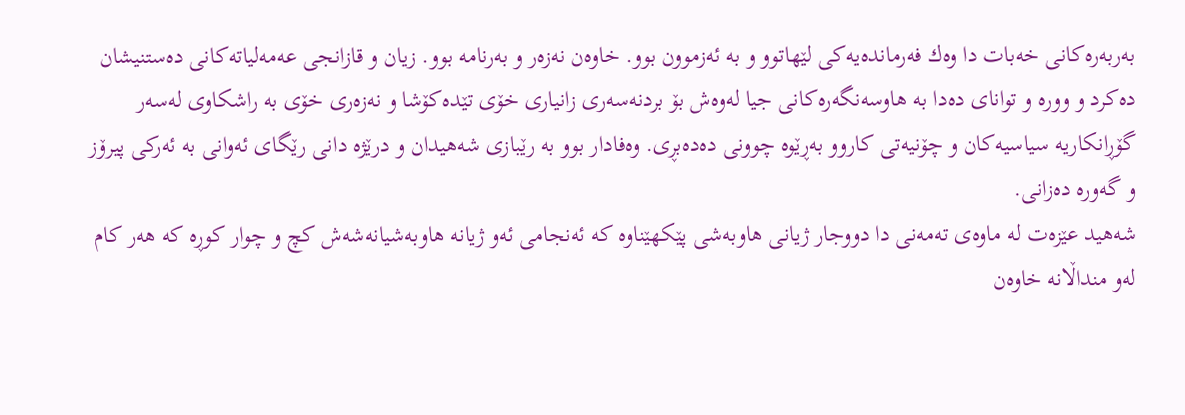به‌ربه‌ره‌كانی‌ خه‌بات دا وه‌ك فه‌رمانده‌یه‌كی‌ لێهاتوو و به‌ ئه‌زموون بوو. خاوه‌ن نه‌زه‌ر و به‌رنامه‌ بوو. زیان و قازانجی‌ عه‌مه‌لیاته‌كانی‌ ده‌ستنیشان ده‌كرد و ووره‌ و توانای‌ ده‌دا به‌ هاوسه‌نگه‌ره‌كانی‌ جیا له‌وه‌ش بۆ بردنه‌سه‌ری‌ زانیاری‌ خۆی‌ تێده‌كۆشا و نه‌زه‌ری‌ خۆی‌ به‌ راشكاوی‌ له‌سه‌ر گۆڕانكاریه‌ سیاسیه‌كان و چۆنیه‌تی‌ كاروو به‌ڕێوه‌ چوونی‌ ده‌ده‌بڕی‌. وه‌فادار بوو به‌ رێبازی‌ شه‌هیدان و درێژه‌ دانی‌ رێگای‌ ئه‌وانی‌ به‌ ئه‌ركی‌ پیرۆز و گه‌وره‌ ده‌زانی‌.
شه‌هید عێزه‌ت له‌ ماوه‌ی‌ ته‌مه‌نی‌ دا دووجار ژیانی‌ هاوبه‌شی‌ پێكهێناوه‌ كه‌ ئه‌نجامی‌ ئه‌و ژیانه‌ هاوبه‌شیانه‌شه‌ش كچ و چوار كوڕه‌ كه‌ هه‌ر كام له‌و منداڵانه‌ خاوه‌ن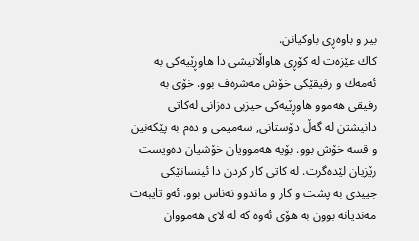بیر و باوه‌ڕی‌ باوكیانن.
كاك عێزه‌ت له‌ كۆڕی‌ هاواڵانیشی‌ دا هاوڕێیه‌كی‌ به‌ ئه‌مه‌ك و رفیقێكی‌ خۆش مه‌شره‌ف بوو. خۆی‌ به‌ رفیقی‌ هه‌موو هاوڕێیه‌كی‌ حیزبی‌ ده‌زانی‌ له‌كاتی‌ دانیشتن له‌ گه‌ڵ دۆستانی‌, سه‌میمی‌ و ده‌م به‌ پێكه‌نین و قسه‌ خۆش بوو. بۆیه‌ هه‌موویان خۆشیان ده‌ویست رێزیان لێده‌گرت. له‌ كاتی‌ كار كردن دا ئینسانێكی‌ جییدی‌ به‌ پشت و كار و ماندوو نه‌ناس بوو. ئه‌و تایبه‌ت مه‌ندیانه‌ بوون به‌ هۆی‌ ئه‌وه‌ كه‌ له‌ لای‌ هه‌مووان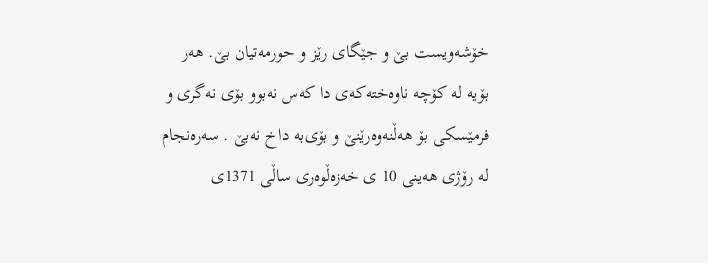خۆشه‌ویست بێ و جێگای‌ رێز و حورمه‌تیان بێ‌. هه‌ر بۆیه‌ له‌ كۆچه‌ ناوه‌خته‌كه‌ی‌ دا كه‌س نه‌بوو بۆی‌ نه‌گری‌ و فرمێسكی‌ بۆ هه‌ڵنه‌وه‌رێنێ‌ و بۆی‌به‌ داخ نه‌بێ‌ . سه‌ره‌نجام له‌ رۆژی‌ هه‌ینی‌ 10 ی‌ خه‌زه‌ڵوه‌ری‌ ساڵی‌ 1371ی‌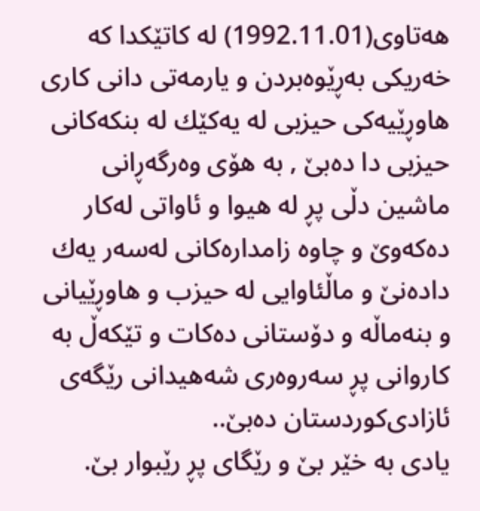هه‌تاوی‌(1992.11.01) له‌ كاتێكدا كه‌ خه‌ریكی‌ به‌ڕێوه‌بردن و یارمه‌تی‌ دانی‌ كاری‌ هاوڕێیه‌كی‌ حیزبی‌ له‌ یه‌كێك له‌ بنكه‌كانی‌ حیزبی‌ دا ده‌بێ‌ , به‌ هۆی‌ وه‌رگه‌ڕانی‌ ماشین دڵی‌ پڕ له‌ هیوا و ئاواتی‌ له‌كار ده‌كه‌وێ‌ و چاوه‌ زامداره‌كانی‌ له‌سه‌ر یه‌ك داده‌نێ و ماڵئاوایی‌ له‌ حیزب و هاوڕێیانی‌ و بنه‌ماڵه‌ و دۆستانی‌ ده‌كات و تێكه‌ڵ‌ به‌ كاروانی‌ پڕ سه‌روه‌ری‌ شه‌هیدانی‌ رێگه‌ی‌ ئازادی‌کوردستان ده‌بێ..
یادی‌ به‌ خێر بێ‌ و رێگای‌ پڕ رێبوار بێ‌.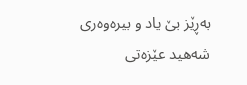به‌ڕێز بێ‌ یاد و بیره‌وه‌ری‌ شه‌هید عێزه‌تی‌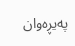په‌یڕه‌وان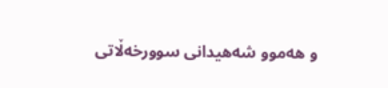و هه‌موو شه‌هیدانی‌ سوورخه‌ڵاتی‌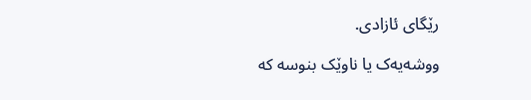رێگای‌ ئازادی‌.

ووشەیەک یا ناوێک بنوسە کە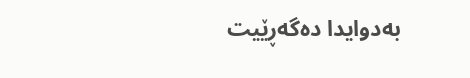بەدوایدا دەگەڕێیت